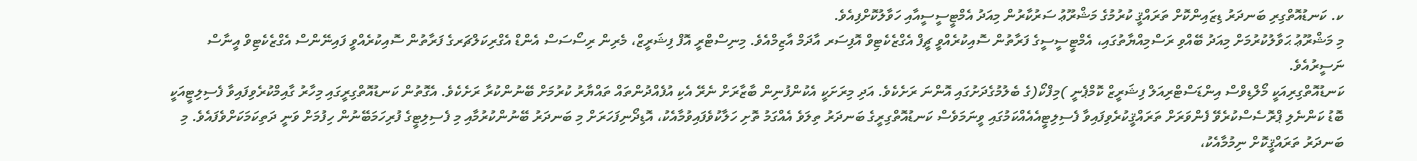ކ. ކަނޑުއޮތްގިރި ބަނދަރު ޑިޒައިންކޮށް ތަރައްޤީ ކުރުމުގެ މަޝްރޫޢު ސަރުކާރުން މިއަދު އެމްޓީސީސީއާއި ހަވާލުކޮށްފިއެވެ.
މި މަޝްރޫޢު ޙަވާލުކުރުމަށް މިއަދު ބޭއްވި ރަސްމިއްޔާތުގައި، އެމްޓީސީސީގެ ފަރާތުން ސޮއިކުރެއްވީ ޗީފް އެގްޒެކެޓިވް އޮފިސަރ އާދަމް އާޒިމްއެވެ. މިނިސްޓްރީ އޮފް ފިޝަރީޒް، މެރިން ރިސޯސަސް އެންޑް އެގްރިކަލްޗަރގެ ފަރާތުން ސޮއިކުރެއްވީ ފައިނޭންސް އެގްޒެކެޓިވް އީނާސް ނަސީރުއެވެ.
ކަނޑުއޮތްގިރިއަކީ މޯލްޑިވްސް އިންޑަސްޓްރިއަލް ފިޝަރީޒް ކޮމްޕެނީ )މިފްކޯ(ގެ ބެލުމުގެދަށުގައި އޮންނަ ރަށެކެވެ. އަދި މިރަށަކީ އެކުންފުނިން ބާޒާރަށް ނެރޭ އެކި އުފެއްދުންތައް ތައްޔާރު ކުރުމަށް ބޭނުންކުރާ ރަށެކެވެ. އެގޮތުން ކަނޑުއޮތްގިރީގައި މިހާރު ގާއިމްކުރެވިފައިވާ ފެސިލިޓީއަކީ ބޮޑު ކަންނެލި ޕްރޮސެސްކުރެވޭ ފެންވަރަށް ތަރައްޤީކުރެވިފައިވާ ފެސިލިޓީއެއެއްކަމުގައި ވީނަމަވެސް ކަނޑުއޮތްގިރީގެ ބަނދަރު ތިލަވެ އެއްގަމު ތޮށި ހަލާކުވެފައިވުމާއެކު، އޮޑިދޯނިފަހަރަށް މި ބަނދަރު ބޭނުންކުރުމާއި މި ފެސިލިޓީގެ ފުރިހަމަބޭނުން ހިފުމަށް ވަނީ ދަތިކަމަކަށްވެފައެވެ. މި ބަނދަރު ތަރައްޤީކޮށް ނިމުމާއެކު،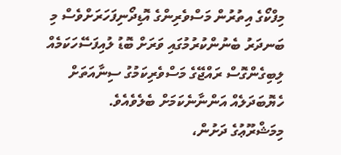މިފްކޯގެ އިތުރުން މަސްވެރިންގެ އޮޑިދޯނިފަހަރަށްވެސް މި ބަނދަރު ބެނުންކުރުމުގައި ވަރަށް ބޮޑު ލުއިފަސޭހަކަމެއް ލިބިގެންގޮސް ރައްޖޭގެ މަސްވެރިކަމުގު ސިނާއަތަށް ހެޔޮބަދަލެއް އަންނާނެކަމަށް ބެލެވެއެވެ.
މިމަޝްރޫޢުގެ ދަށުން،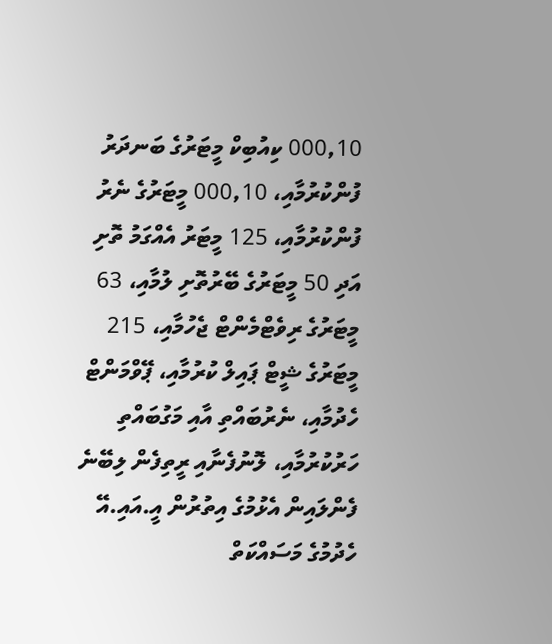000,10 ކިއުބިކް މީޓަރުގެ ބަނދަރު ފުންކުރުމާއި، 000,10 މީޓަރުގެ ނެރު ފުންކުރުމާއި، 125 މީޓަރު އެއްގަމު ތޮށި އަދި 50 މީޓަރުގެ ބޭރުތޮށި ލުމާއި، 63 މީޓަރުގެ ރިވެޓްމެންޓް ޖެހުމާއި، 215 މީޓަރުގެ ޝީޓް ޕައިލް ކުރުމާއި، ޕޭވްމަންޓް ހެދުމާއި، ނެރުބައްތި އާއި މަގުބައްތި ހަރުކުރުމާއި، ލޮނުފެނާއި ރީތިފެން ލިބޭނެ ފެންލައިން އެޅުމުގެ އިތުރުން އީ.އައި.އޭ ހެދުމުގެ މަސައްކަތް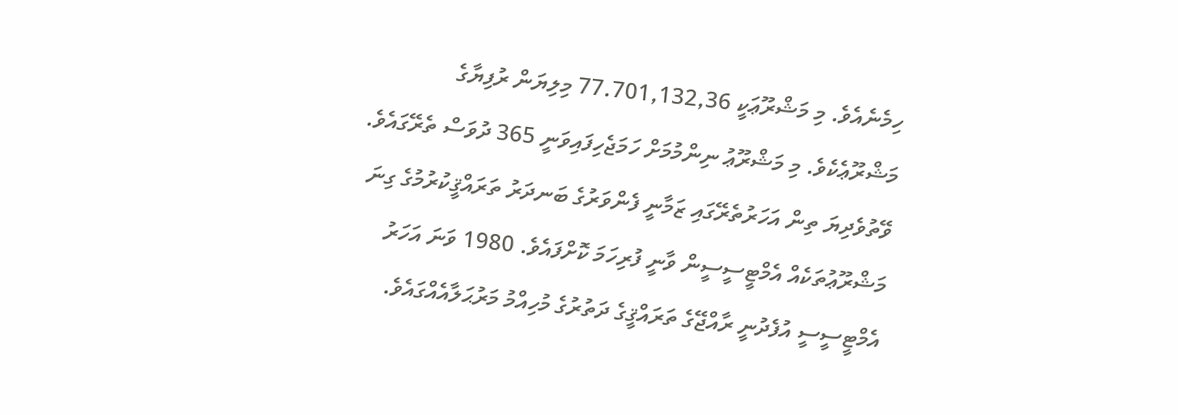ހިމެނެއެވެ. މި މަޝްރޫޢަކީ 77.701,132,36 މިލިޔަން ރުފިޔާގެ މަޝްރޫޢެކެވެ. މި މަޝްރޫޢު ނިންމުމަށް ހަމަޖެހިފައިވަނީ 365 ދުވަސް ތެރޭގައެވެ.
ވޭތުވެދިޔަ ތިން އަހަރުތެރޭގައި ޒަމާނީ ފެންވަރުގެ ބަނދަރު ތަރައްޤީކުރުމުގެ ގިނަ މަޝްރޫޢުތަކެއް އެމްޓީސީސީން ވާނީ ފުރިހަމަ ކޮށްފައެވެ. 1980 ވަނަ އަހަރު އެމްޓީސީސީ އުފެދުނީ ރާއްޖޭގެ ތަރައްޤީގެ ދަތުރުގެ މުހިއްމު މަރުޙަލާއެއްގައެވެ.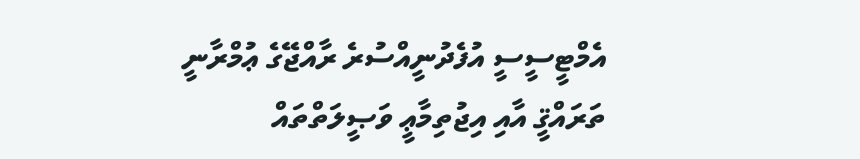އެމްޓީސީސީ އުފެދުނީއްސުރެ ރާއްޖޭގެ ޢުމްރާނީ ތަރައްޤީ އާއި އިޖުތިމާޢީ ވަޞީލަތްތައް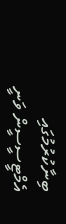ބިނާކުރުމުގައި އެމްޓީސީސީން ވަނީ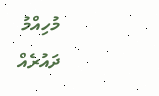މުހިއްމު ދައުރެއް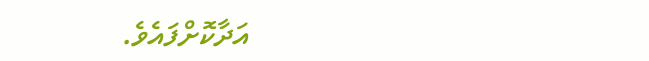އަދާކޮށްފައެވެ.